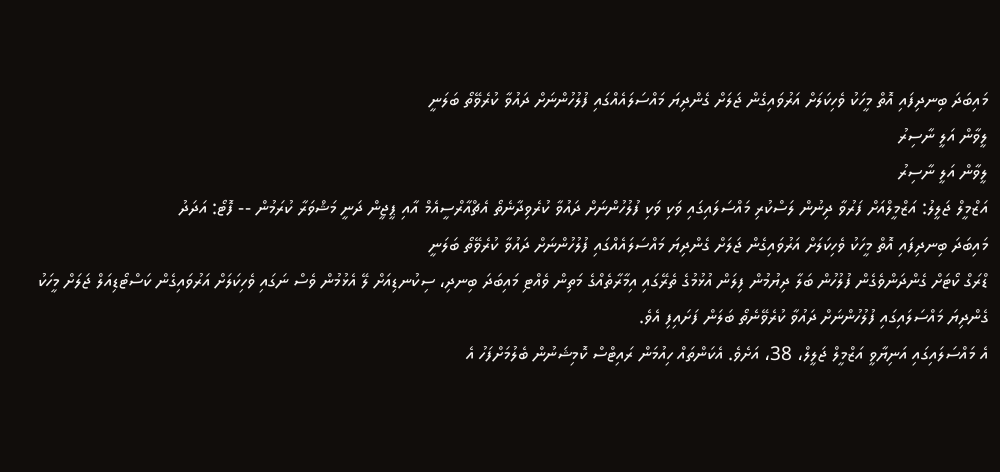މައިބަދަ ބިނދިފައި އޮތް މީހަކު ވެހިކަލަށް އަރުވައިގެން ޖަލަށް ގެންދިޔަ މައްސަލައެއްގައި ފުލުހުންނަށް ދައުވާ ކުރެވޭތޯ ބަލަނީ
ލީވާން އަލީ ނާސިރު
ލީވާން އަލީ ނާސިރު
އަޒްމީލް ޖަލީލު: އަޒްމީލްއަށް ފަރުވާ ދިނުން ލަސްކުރި މައްސަލައިގައި ވަކި ވަކި ފުލުހުންނަށް ދައުވާ ކުރެވިދާނެތޯ އެޗްއާރްސީއެމް އާއި ޕީޖީން ދަނީ މަޝްވަރާ ކުރަމުން -- ފޮޓޯ: އަދަދު
މައިބަދަ ބިނދިފައި އޮތް މީހަކު ވެހިކަލަށް އަރުވައިގެން ޖަލަށް ގެންދިޔަ މައްސަލައެއްގައި ފުލުހުންނަށް ދައުވާ ކުރެވޭތޯ ބަލަނީ
ޑްރަގް ކޯޓަށް ގެންދަންވެގެން ފުލުހުން ބަލާ ދިޔުމުން ފިލަން އުޅުމުގެ ތެރޭގައި އިމާރާތެއްގެ މަތިން ވެއްޓި މައިބަދަ ބިނދި، ސިކުނޑިއަށް ލޭ އެޅުމުން ވެސް ނަގައި ވެހިކަލަށް އަރުވައިގެން ކަސްޓޯޑިއަލް ޖަލަށް މީހަކު ގެންދިޔަ މައްސަލައިގައި ފުލުހުންނަށް ދައުވާ ކުރެވޭނެތޯ ބަލަން ފަށައިފި އެވެ.
އެ މައްސަލައިގައި އަނިޔާވީ އަޒްމީލް ޖަލީލް، 38، އަށެވެ. އެކަންތައް ހިއުމަން ރައިޓްސް ކޮމިޝަނުން ބެލުމަށްފަހު އެ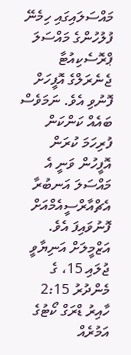މައްސަލައިގައި ހިމެނޭ ފުލުހުންގެ މައްސަލަ ޕްރޮސެކިއުޓާ ޖެނެރަލްގެ އޮފީހަށް ފޮނުވި އެވެ. ނަމަވެސް ބައެއް ކަންކަން ފުރިހަމަ ކުރަން އޮފީހުން ވަނީ އެ މައްސަލަ އަނބުރާ އެޗްއާރްސީއެމްއަށް ފޮނުވައިފަ އެވެ.
އަޒްމީލަށް އަނިޔާވީ ޖުލައި 15، ގެ މެންދުރު 2:15 ހާއިރު ޑްރަގް ކޯޓުގެ އަމުރެއް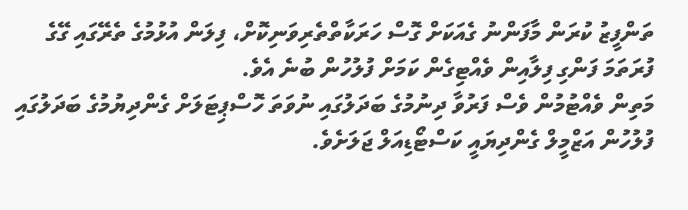ތަންފީޒު ކުރަން މާފަންނު ގެއަކަށް ގޮސް ހަރަކާތްތެރިވަނިކޮށް، ފިލަން އުޅުމުގެ ތެރޭގައި ގޭގެ ފުރަތަމަ ފަންގި ފިލާއިން ވެއްޓިގެން ކަމަށް ފުލުހުން ބުނެ އެވެ.
މަތިން ވެއްޓުމުން ވެސް ފަރުވާ ދިނުމުގެ ބަދަލުގައި ނުވަތަ ހޮސްޕިޓަލަށް ގެންދިޔުމުގެ ބަދަލުގައި ފުލުހުން އަޒްމީލް ގެންދިޔައީ ކަސްޓޯޑިއަލް ޖަލަށެވެ.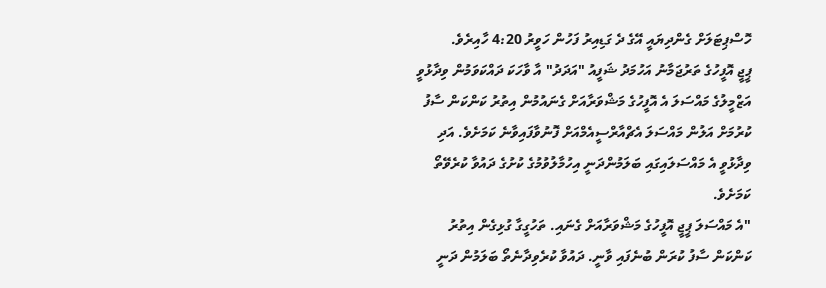ހޮސްޕިޓަލަށް ގެންދިޔައީ އޭގެ ދެ ގަޑިއިރު ފަހުން ހަވީރު 4:20 ހާއިރެވެ.
ޕީޖީ އޮފީހުގެ ތަރުޖަމާނު އަހުމަދު ޝަފީއު "އަދަދު" އާ ވާހަކަ ދައްކަވަމުން ވިދާޅުވީ އަޒްމީލުގެ މައްސަލަ އެ އޮފީހުގެ މަޝްވަރާއަށް ގެނައުމުން އިތުރު ކަންކަން ސާފު ކުރުމަށް އަލުން މައްސަލަ އެޗްއާރްސީއެމްއަށް ފޮނުވާފައިވާނެ ކަމަށެވެ. އަދި ވިދާޅުވީ އެ މައްސަލައިގައި ބަލަމުންދަނީ އިހުމާލުވުމުގެ ކުށުގެ ދައުވާ ކުރެވޭތޯ ކަމަށެވެ.
"އެ މައްސަލަ ޕީޖީ އޮފީހުގެ މަޝްވަރާއަށް ގެނައި. ތަހުގީގާ ގުޅިގެން އިތުރު ކަންކަން ސާފު ކުރަން ބުނެފައި ވާނީ. ދައުވާ ކުރެވިދާނެތޯ ބަލަމުން ދަނީ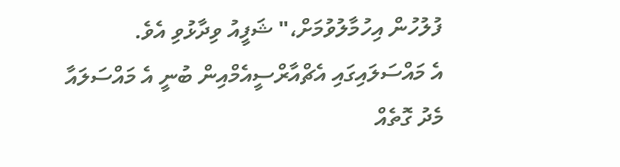ފުލުހުން އިހުމާލުވުމަށް،" ޝަފީއު ވިދާޅުވި އެވެ.
އެ މައްސަލައިގައި އެޗްއާރްސީއެމްއިން ބުނީ އެ މައްސަލައާ މެދު ގޮތެއް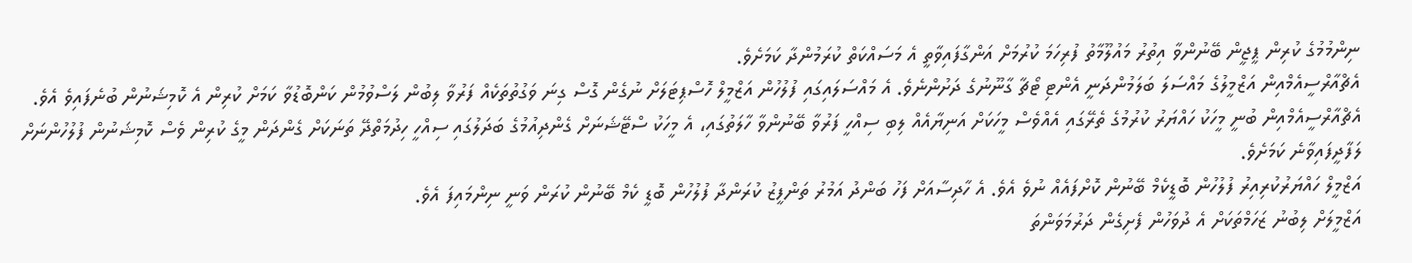ނިންމުމުގެ ކުރިން ޕީޖީން ބޭނުންވާ އިތުރު މައުލޫމާތު ފުރިހަމަ ކުރުމަށް އަންގާފައިވާތީ އެ މަސައްކަތް ކުރަމުންދާ ކަމަށެވެ.
އެޗްއާރްސީއެމްއިން އަޒްމީލުގެ މައްސަލަ ބަލަމުންދަނީ އެންޓި ޓޯޗާ ގާނޫނުގެ ދަށުންނެވެ. އެ މައްސަލައިގައި ފުލުހުން އަޒްމީލް ހޮސްޕިޓަލަށް ނުގެން ގޮސް ގިނަ ވަގުތުތަކެއް ފަރުވާ ލިބުން ލަސްވުމުން ކަންބޮޑުވާ ކަމަށް ކުރިން އެ ކޮމިޝަނުން ބުނެފައިވެ އެވެ.
އެޗްއާރްސީއެމްއިން ބުނީ މީހަކު ހައްޔަރު ކުރުމުގެ ތެރޭގައި އެއްވެސް މީހަކަށް އަނިޔާއެއް ލިބި ސިއްހީ ފަރުވާ ބޭނުންވާ ހާލަތުގައި، އެ މީހަކު ސްޓޭޝަނަށް ގެންދިއުމުގެ ބަދަލުގައި ސިއްހީ ހިދުމަތްދޭ ތަނަކަށް ގެންދަން މީގެ ކުރިން ވެސް ކޮމިޝަނުން ފުލުހުންނަށް ލަފާދީފައިވާނެ ކަމަށެވެ.
އަޒްމީލް ހައްޔަރުކުރިއިރު ފުލުހުން ބޮޑީކެމް ބޭނުން ކޮށްފައެއް ނުވެ އެވެ. އެ ހާދިސާއަށް ފަހު ބަންދު އަމުރު ތަންފީޒު ކުރަންދާ ފުލުހުން ބޮޑީ ކެމް ބޭނުން ކުރަން ވަނީ ނިންމައިފަ އެވެ.
އަޒްމީލަށް ލިބުނު ޒަހަމްތަކަށް އެ ދުވަހުން ފެށިގެން ދަރުމަވަންތަ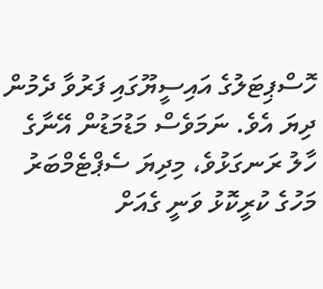ހޮސްޕިޓަލުގެ އައިސީޔޫގައި ފަރުވާ ދެމުން ދިޔަ އެވެ. ނަމަވެސް މަޑުމަޑުން އޭނާގެ ހާލު ރަނގަޅުވެ، މިދިޔަ ސެޕްޓެމްބަރު މަހުގެ ކުރީކޮޅު ވަނީ ގެއަށް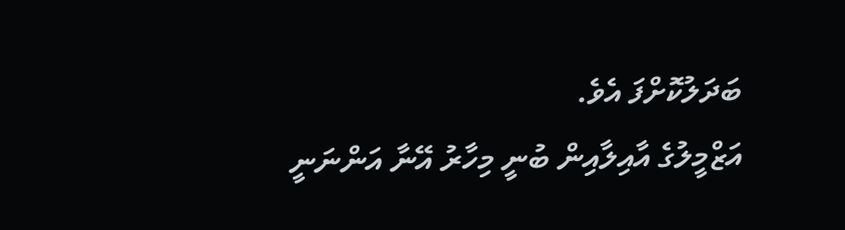ބަދަލުކޮށްފަ އެވެ.
އަޒްމީލުގެ އާއިލާއިން ބުނީ މިހާރު އޭނާ އަންނަނީ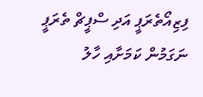ފިޒިއޯތެރަޕީ އަދި ސްޕީޗް ތެރަޕީ ނަގަމުން ކަމަށާއި ހާލު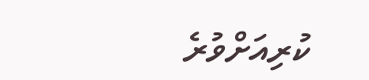ކުރިއަށްވުރެ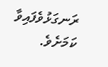ރަނގަޅުވެފައިވާ ކަމަށެވެ.